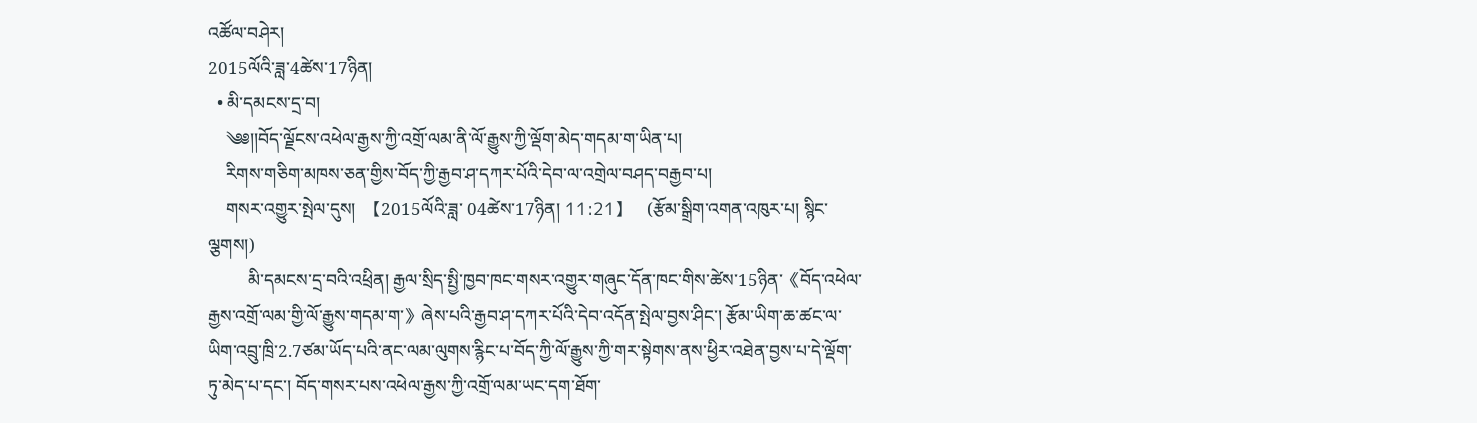འཚོལ་བཤེར།
2015ལོའི་ཟླ་4ཚེས་17ཉིན།
  • མི་དམངས་དྲ་བ།
    ༄༅།།བོད་ལྗོངས་འཕེལ་རྒྱས་ཀྱི་འགྲོ་ལམ་ནི་ལོ་རྒྱུས་ཀྱི་ལྡོག་མེད་གདམ་ག་ཡིན་པ།
    རིགས་གཅིག་མཁས་ཅན་གྱིས་བོད་ཀྱི་རྒྱབ་ཤ་དཀར་པོའི་དེབ་ལ་འགྲེལ་བཤད་བརྒྱབ་པ།
    གསར་འགྱུར་སྤེལ་དུས།  【2015ལོའི་ཟླ་ 04ཚེས་17ཉིན། 11:21】   (རྩོམ་སྒྲིག་འགན་འཁུར་པ། སྙིང་ལྕགས།)
         མི་དམངས་དྲ་བའི་འཕྲིན། རྒྱལ་སྲིད་སྤྱི་ཁྱབ་ཁང་གསར་འགྱུར་གཞུང་དོན་ཁང་གིས་ཚེས་15ཉིན་《བོད་འཕེལ་རྒྱས་འགྲོ་ལམ་གྱི་ལོ་རྒྱུས་གདམ་ག་》ཞེས་པའི་རྒྱབ་ཤ་དཀར་པོའི་དེབ་འདོན་སྤེལ་བྱས་ཤིང་། རྩོམ་ཡིག་ཆ་ཚང་ལ་ཡིག་འབྲུ་ཁྲི་2.7ཙམ་ཡོད་པའི་ནང་ལམ་ལུགས་རྙིང་པ་བོད་ཀྱི་ལོ་རྒྱུས་ཀྱི་གར་སྟེགས་ནས་ཕྱིར་འཐེན་བྱས་པ་དེ་ལྡོག་ཏུ་མེད་པ་དང་། བོད་གསར་པས་འཕེལ་རྒྱས་ཀྱི་འགྲོ་ལམ་ཡང་དག་ཐོག་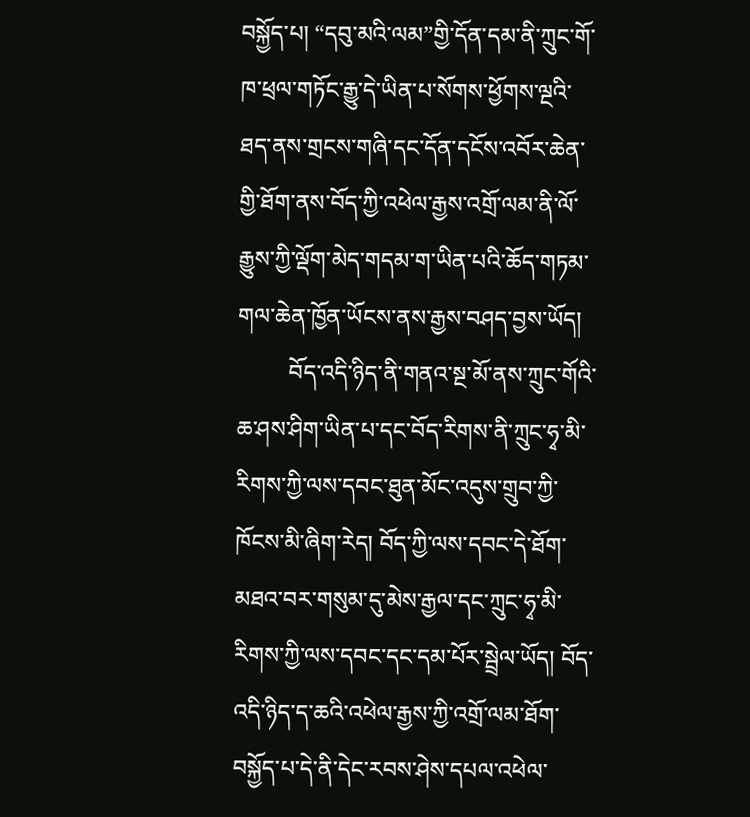བསྐྱོད་པ། “དབུ་མའི་ལམ”གྱི་དོན་དམ་ནི་ཀྲུང་གོ་ཁ་ཕྲལ་གཏོང་རྒྱུ་དེ་ཡིན་པ་སོགས་ཕྱོགས་ལྔའི་ཐད་ནས་གྲངས་གཞི་དང་དོན་དངོས་འབོར་ཆེན་གྱི་ཐོག་ནས་བོད་ཀྱི་འཕེལ་རྒྱས་འགྲོ་ལམ་ནི་ལོ་རྒྱུས་ཀྱི་ལྡོག་མེད་གདམ་ག་ཡིན་པའི་ཆོད་གཏམ་གལ་ཆེན་ཁྱོན་ཡོངས་ནས་རྒྱས་བཤད་བྱས་ཡོད།
         བོད་འདི་ཉིད་ནི་གནའ་སྔ་མོ་ནས་ཀྲུང་གོའི་ཆ་ཤས་ཤིག་ཡིན་པ་དང་བོད་རིགས་ནི་ཀྲུང་ཧྭ་མི་རིགས་ཀྱི་ལས་དབང་ཐུན་མོང་འདུས་གྲུབ་ཀྱི་ཁོངས་མི་ཞིག་རེད། བོད་ཀྱི་ལས་དབང་དེ་ཐོག་མཐའ་བར་གསུམ་དུ་མེས་རྒྱལ་དང་ཀྲུང་ཧྭ་མི་རིགས་ཀྱི་ལས་དབང་དང་དམ་པོར་སྦྲེལ་ཡོད། བོད་འདི་ཉིད་ད་ཆའི་འཕེལ་རྒྱས་ཀྱི་འགྲོ་ལམ་ཐོག་བསྐྱོད་པ་དེ་ནི་དེང་རབས་ཤེས་དཔལ་འཕེལ་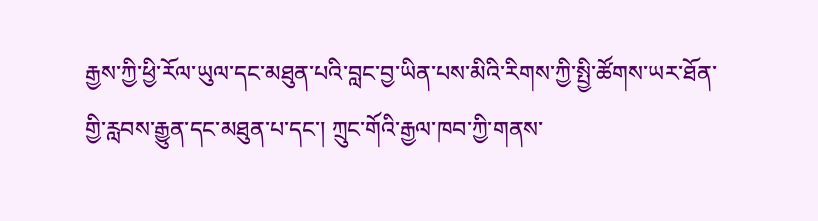རྒྱས་ཀྱི་ཕྱི་རོལ་ཡུལ་དང་མཐུན་པའི་བླང་བྱ་ཡིན་པས་མིའི་རིགས་ཀྱི་སྤྱི་ཚོགས་ཡར་ཐོན་གྱི་རླབས་རྒྱུན་དང་མཐུན་པ་དང་། ཀྲུང་གོའི་རྒྱལ་ཁབ་ཀྱི་གནས་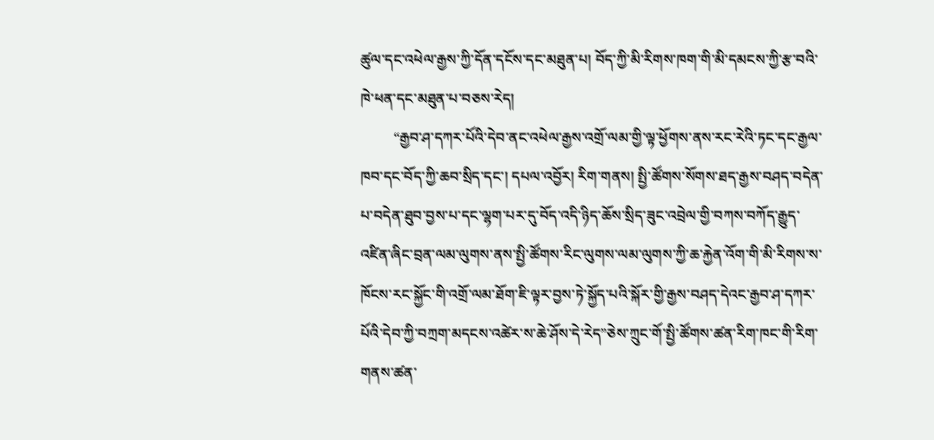ཚུལ་དང་འཕེལ་རྒྱས་ཀྱི་དོན་དངོས་དང་མཐུན་པ། བོད་ཀྱི་མི་རིགས་ཁག་གི་མི་དམངས་ཀྱི་རྩ་བའི་ཁེ་ཕན་དང་མཐུན་པ་བཅས་རེད།
         “རྒྱབ་ཤ་དཀར་པོའི་དེབ་ནང་འཕེལ་རྒྱས་འགྲོ་ལམ་གྱི་ལྟ་ཕྱོགས་ནས་རང་རེའི་ཏང་དང་རྒྱལ་ཁབ་དང་བོད་ཀྱི་ཆབ་སྲིད་དང་། དཔལ་འབྱོར། རིག་གནས། སྤྱི་ཚོགས་སོགས་ཐད་རྒྱས་བཤད་བདེན་པ་བདེན་ཐུབ་བྱས་པ་དང་ལྷག་པར་དུ་བོད་འདི་ཉིད་ཆོས་སྲིད་ཟུང་འབྲེལ་གྱི་བཀས་བཀོད་རྒྱུད་འཛིན་ཞིང་བྲན་ལམ་ལུགས་ནས་སྤྱི་ཚོགས་རིང་ལུགས་ལམ་ལུགས་ཀྱི་ཆ་རྐྱེན་འོག་གི་མི་རིགས་ས་ཁོངས་རང་སྐྱོང་གི་འགྲོ་ལམ་ཐོག་ཇི་ལྟར་བྱས་ཏེ་སྐྱོད་པའི་སྐོར་གྱི་རྒྱས་བཤད་དེའང་རྒྱབ་ཤ་དཀར་པོའི་དེབ་ཀྱི་བཀྲག་མདངས་འཚེར་ས་ཆེ་ཤོས་དེ་རེད”ཅེས་ཀྲུང་གོ་སྤྱི་ཚོགས་ཚན་རིག་ཁང་གི་རིག་གནས་ཚན་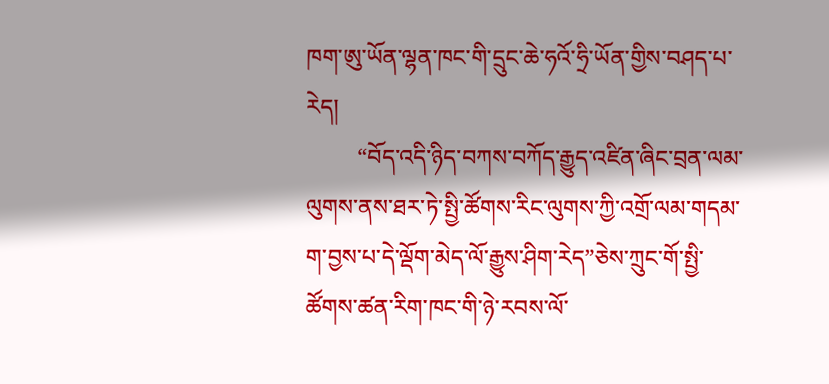ཁག་ཨུ་ཡོན་ལྷན་ཁང་གི་དྲུང་ཆེ་ཧའོ་ཧྲི་ཡོན་གྱིས་བཤད་པ་རེད།
         “བོད་འདི་ཉིད་བཀས་བཀོད་རྒྱུད་འཛིན་ཞིང་བྲན་ལམ་ལུགས་ནས་ཐར་ཏེ་སྤྱི་ཚོགས་རིང་ལུགས་ཀྱི་འགྲོ་ལམ་གདམ་ག་བྱས་པ་དེ་ལྡོག་མེད་ལོ་རྒྱུས་ཤིག་རེད”ཅེས་ཀྲུང་གོ་སྤྱི་ཚོགས་ཚན་རིག་ཁང་གི་ཉེ་རབས་ལོ་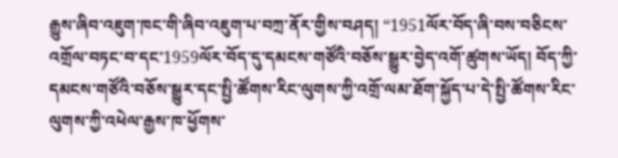རྒྱུས་ཞིབ་འཇུག་ཁང་གི་ཞིབ་འཇུག་པ་བཀྲ་ནོར་གྱིས་བཤད། “1951ལོར་བོད་ཞི་བས་བཅིངས་འགྲོལ་བཏང་བ་དང་1959ལོར་བོད་དུ་དམངས་གཙོའི་བཅོས་སྒྱུར་བྱེད་འགོ་ཚུགས་ཡོད། བོད་ཀྱི་དམངས་གཙོའི་བཅོས་སྒྱུར་དང་སྤྱི་ཚོགས་རིང་ལུགས་ཀྱི་འགྲོ་ལམ་ཐོག་སྐྱོད་པ་དེ་སྤྱི་ཚོགས་རིང་ལུགས་ཀྱི་འཕེལ་རྒྱས་ཁ་ཕྱོགས་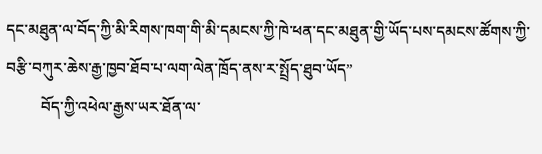དང་མཐུན་ལ་བོད་ཀྱི་མི་རིགས་ཁག་གི་མི་དམངས་ཀྱི་ཁེ་ཕན་དང་མཐུན་གྱི་ཡོད་པས་དམངས་ཚོགས་ཀྱི་བརྩི་བཀུར་ཆེས་རྒྱ་ཁྱབ་ཐོབ་པ་ལག་ལེན་ཁྲོད་ནས་ར་སྤྲོད་ཐུབ་ཡོད”
         བོད་ཀྱི་འཕེལ་རྒྱས་ཡར་ཐོན་ལ་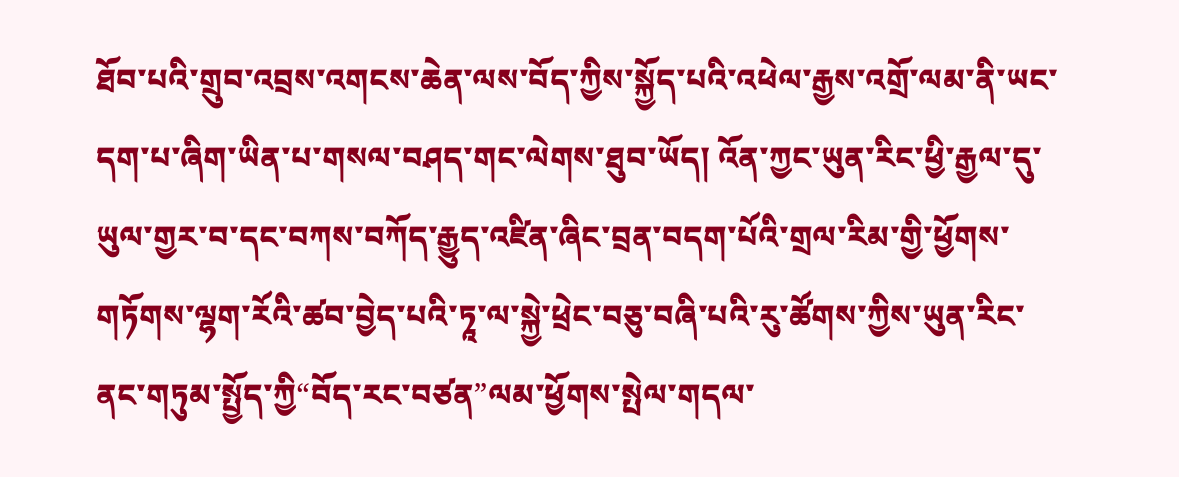ཐོབ་པའི་གྲུབ་འབྲས་འགངས་ཆེན་ལས་བོད་ཀྱིས་སྐྱོད་པའི་འཕེལ་རྒྱས་འགྲོ་ལམ་ནི་ཡང་དག་པ་ཞིག་ཡིན་པ་གསལ་བཤད་གང་ལེགས་ཐུབ་ཡོད། འོན་ཀྱང་ཡུན་རིང་ཕྱི་རྒྱལ་དུ་ཡུལ་གྱར་བ་དང་བཀས་བཀོད་རྒྱུད་འཛིན་ཞིང་བྲན་བདག་པོའི་གྲལ་རིམ་གྱི་ཕྱོགས་གཏོགས་ལྷག་རོའི་ཚབ་བྱེད་པའི་ཏཱ་ལ་སྐྱེ་ཕྲེང་བཅུ་བཞི་པའི་རུ་ཚོགས་ཀྱིས་ཡུན་རིང་ནང་གཏུམ་སྤྱོད་ཀྱི“བོད་རང་བཙན”ལམ་ཕྱོགས་སྤེལ་གདལ་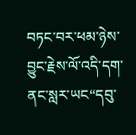བཏང་བར་ཕམ་ཉེས་བྱུང་རྗེས་ལོ་འདི་དག་ནང་སླར་ཡང“དབུ་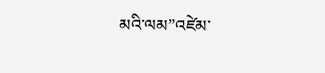མའི་ལམ”འཛེམ་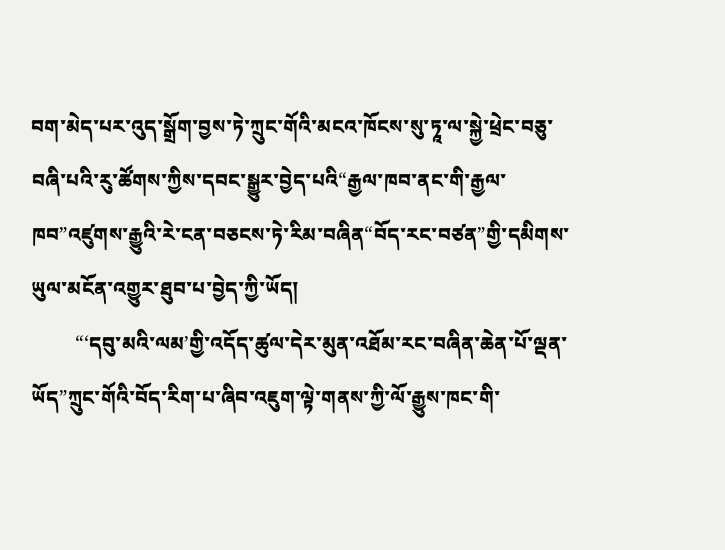བག་མེད་པར་འུད་སྒྲོག་བྱས་ཏེ་ཀྲུང་གོའི་མངའ་ཁོངས་སུ་ཏཱ་ལ་སྐྱེ་ཕྲེང་བཅུ་བཞི་པའི་རུ་ཚོགས་ཀྱིས་དབང་སྒྱུར་བྱེད་པའི“རྒྱལ་ཁབ་ནང་གི་རྒྱལ་ཁབ”འཛུགས་རྒྱུའི་རེ་ངན་བཅངས་ཏེ་རིམ་བཞིན“བོད་རང་བཙན”གྱི་དམིགས་ཡུལ་མངོན་འགྱུར་ཐུབ་པ་བྱེད་ཀྱི་ཡོད།
         “‘དབུ་མའི་ལམ’གྱི་འདོད་ཚུལ་དེར་མུན་འཐོམ་རང་བཞིན་ཆེན་པོ་ལྡན་ཡོད”ཀྲུང་གོའི་བོད་རིག་པ་ཞིབ་འཇུག་ལྟེ་གནས་ཀྱི་ལོ་རྒྱུས་ཁང་གི་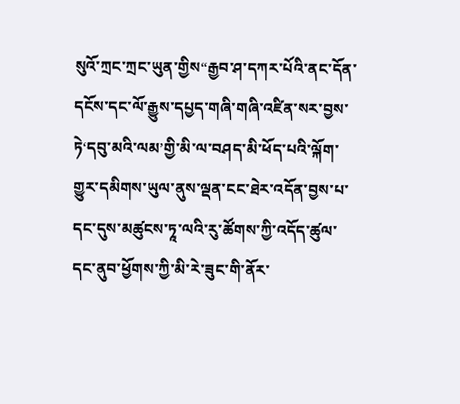སུའོ་ཀྲང་ཀྲང་ཡུན་གྱིས“རྒྱབ་ཤ་དཀར་པོའི་ནང་དོན་དངོས་དང་ལོ་རྒྱུས་དཔྱད་གཞི་གཞི་འཛིན་སར་བྱས་ཏེ‘དབུ་མའི་ལམ’གྱི་མི་ལ་བཤད་མི་ཕོད་པའི་ལྐོག་གྱུར་དམིགས་ཡུལ་ནུས་ལྡན་ངང་ཐེར་འདོན་བྱས་པ་དང་དུས་མཚུངས་ཏཱ་ལའི་རུ་ཚོགས་ཀྱི་འདོད་ཚུལ་དང་ནུབ་ཕྱོགས་ཀྱི་མི་རེ་ཟུང་གི་ནོར་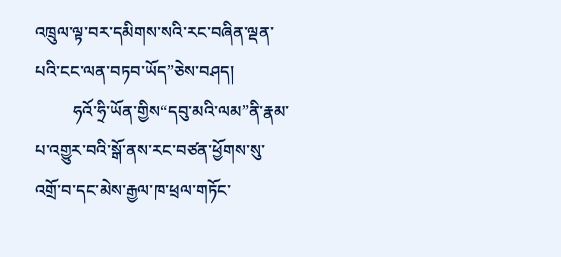འཁྲུལ་ལྟ་བར་དམིགས་སའི་རང་བཞིན་ལྡན་པའི་ངང་ལན་བཏབ་ཡོད”ཅེས་བཤད།
         ཧའོ་ཧྲི་ཡོན་གྱིས“དབུ་མའི་ལམ”ནི་རྣམ་པ་འགྱུར་བའི་སྒོ་ནས་རང་བཙན་ཕྱོགས་སུ་འགྲོ་བ་དང་མེས་རྒྱལ་ཁ་ཕྲལ་གཏོང་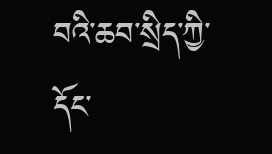བའི་ཆབ་སྲིད་ཀྱི་དོང་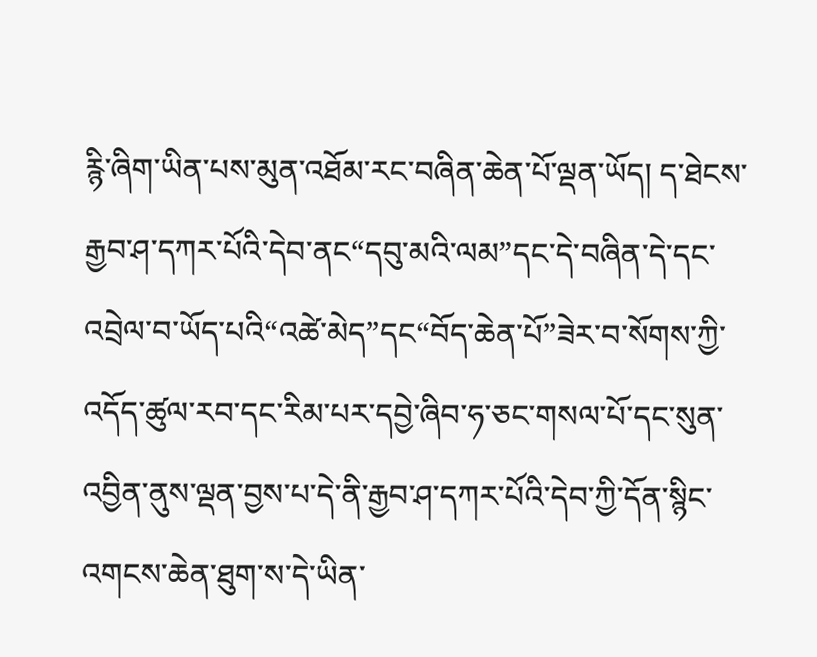རྙི་ཞིག་ཡིན་པས་མུན་འཐོམ་རང་བཞིན་ཆེན་པོ་ལྡན་ཡོད། ད་ཐེངས་རྒྱབ་ཤ་དཀར་པོའི་དེབ་ནང“དབུ་མའི་ལམ”དང་དེ་བཞིན་དེ་དང་འབྲེལ་བ་ཡོད་པའི“འཚེ་མེད”དང“བོད་ཆེན་པོ”ཟེར་བ་སོགས་ཀྱི་འདོད་ཚུལ་རབ་དང་རིམ་པར་དབྱེ་ཞིབ་ཧ་ཅང་གསལ་པོ་དང་སུན་འབྱིན་ནུས་ལྡན་བྱས་པ་དེ་ནི་རྒྱབ་ཤ་དཀར་པོའི་དེབ་ཀྱི་དོན་སྙིང་འགངས་ཆེན་ཐུག་ས་དེ་ཡིན་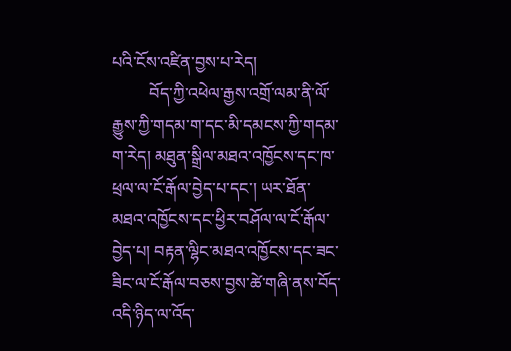པའི་ངོས་འཛིན་བྱས་པ་རེད།
         བོད་ཀྱི་འཕེལ་རྒྱས་འགྲོ་ལམ་ནི་ལོ་རྒྱུས་ཀྱི་གདམ་ག་དང་མི་དམངས་ཀྱི་གདམ་ག་རེད། མཐུན་སྒྲིལ་མཐའ་འཁྱོངས་དང་ཁ་ཕྲལ་ལ་ངོ་རྒོལ་བྱེད་པ་དང་། ཡར་ཐོན་མཐའ་འཁྱོངས་དང་ཕྱིར་བཤོལ་ལ་ངོ་རྒོལ་བྱེད་པ། བརྟན་ལྷིང་མཐའ་འཁྱོངས་དང་ཟང་ཟིང་ལ་ངོ་རྒོལ་བཅས་བྱས་ཚེ་གཞི་ནས་བོད་འདི་ཉིད་ལ་འོད་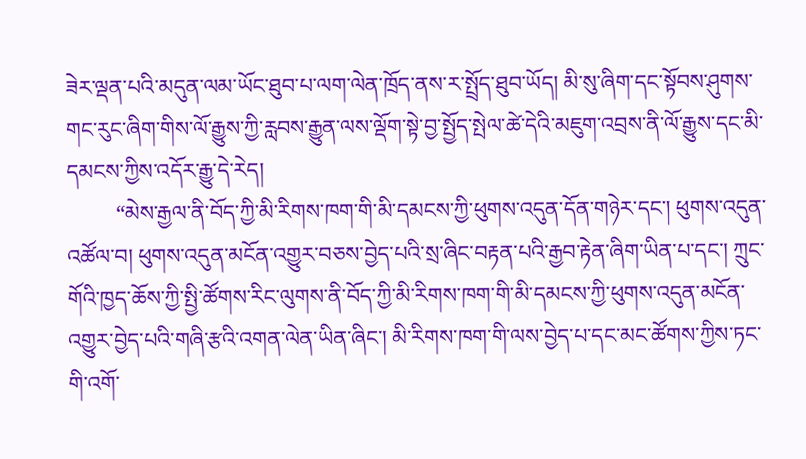ཟེར་ལྡན་པའི་མདུན་ལམ་ཡོང་ཐུབ་པ་ལག་ལེན་ཁྲོད་ནས་ར་སྤྲོད་ཐུབ་ཡོད། མི་སུ་ཞིག་དང་སྟོབས་ཤུགས་གང་རུང་ཞིག་གིས་ལོ་རྒྱུས་ཀྱི་རླབས་རྒྱུན་ལས་ལྡོག་སྟེ་བྱ་སྤྱོད་སྤེལ་ཚེ་དེའི་མཇུག་འབྲས་ནི་ལོ་རྒྱུས་དང་མི་དམངས་ཀྱིས་འདོར་རྒྱུ་དེ་རེད།
         “མེས་རྒྱལ་ནི་བོད་ཀྱི་མི་རིགས་ཁག་གི་མི་དམངས་ཀྱི་ཕུགས་འདུན་དོན་གཉེར་དང་། ཕུགས་འདུན་འཚོལ་བ། ཕུགས་འདུན་མངོན་འགྱུར་བཅས་བྱེད་པའི་སྲ་ཞིང་བརྟན་པའི་རྒྱབ་རྟེན་ཞིག་ཡིན་པ་དང་། ཀྲུང་གོའི་ཁྱད་ཆོས་ཀྱི་སྤྱི་ཚོགས་རིང་ལུགས་ནི་བོད་ཀྱི་མི་རིགས་ཁག་གི་མི་དམངས་ཀྱི་ཕུགས་འདུན་མངོན་འགྱུར་བྱེད་པའི་གཞི་རྩའི་འགན་ལེན་ཡིན་ཞིང་། མི་རིགས་ཁག་གི་ལས་བྱེད་པ་དང་མང་ཚོགས་ཀྱིས་ཏང་གི་འགོ་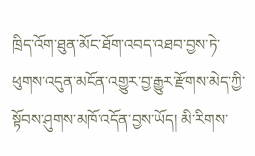ཁྲིད་འོག་ཐུན་མོང་ཐོག་འབད་འཐབ་བྱས་ཏེ་ཕུགས་འདུན་མངོན་འགྱུར་བྱ་རྒྱུར་རྫོགས་མེད་ཀྱི་སྟོབས་ཤུགས་མཁོ་འདོན་བྱས་ཡོད། མི་རིགས་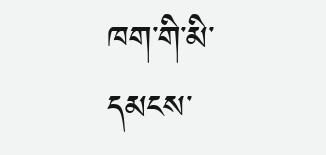ཁག་གི་མི་དམངས་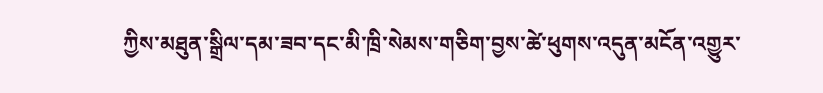ཀྱིས་མཐུན་སྒྲིལ་དམ་ཟབ་དང་མི་ཁྲི་སེམས་གཅིག་བྱས་ཚེ་ཕུགས་འདུན་མངོན་འགྱུར་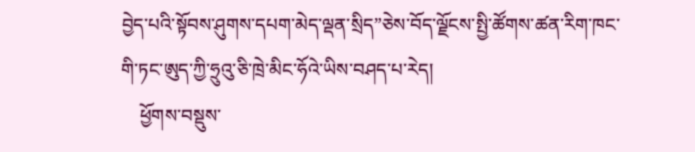བྱེད་པའི་སྟོབས་ཤུགས་དཔག་མེད་ལྡན་སྲིད”ཅེས་བོད་ལྗོངས་སྤྱི་ཚོགས་ཚན་རིག་ཁང་གི་ཏང་ཨུད་ཀྱི་ཧྲུའུ་ཅི་ཁྲེ་མིང་ཧོའེ་ཡིས་བཤད་པ་རེད།
    ཕྱོགས་བསྡུས་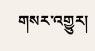གསར་འགྱུར།